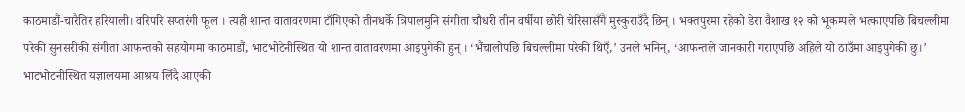काठमाडौं-चारैतिर हरियाली। वरिपरि सप्तरंगी फूल । त्यही शान्त वातावरणमा टाँगिएको तीनधर्के त्रिपालमुनि संगीता चौधरी तीन वर्षीया छोरी चेरिसासँगै मुस्कुराउँदै छिन् । भक्तपुरमा रहेको डेरा वैशाख १२ को भूकम्पले भत्काएपछि बिचल्लीमा परेकी सुनसरीकी संगीता आफन्तको सहयोगमा काठमाडौं, भाटभोटेनीस्थित यो शान्त वातावरणमा आइपुगेकी हुन् । ‘भैंचालोपछि बिचल्लीमा परेकी थिएँ,’ उनले भनिन्, ‘आफन्तले जानकारी गराएपछि अहिले यो ठाउँमा आइपुगेकी छु।’
भाटभोटनीस्थित यज्ञालयमा आश्रय लिँदै आएकी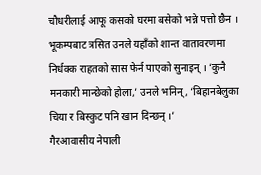चौधरीलाई आफू कसको घरमा बसेको भन्ने पत्तो छैन । भूकम्पबाट त्रसित उनले यहाँको शान्त वातावरणमा निर्धक्क राहतको सास फेर्न पाएको सुनाइन् । ‘कुनै मनकारी मान्छेको होला,’ उनले भनिन्, ‘बिहानबेलुका चिया र बिस्कुट पनि खान दिन्छन् ।’
गैरआवासीय नेपाली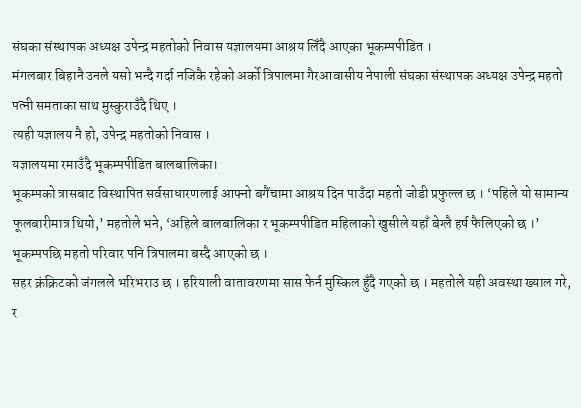संघका संस्थापक अध्यक्ष उपेन्द्र महतोको निवास यज्ञालयमा आश्रय लिँदै आएका भूकम्पपीडित ।
मंगलबार बिहानै उनले यसो भन्दै गर्दा नजिकै रहेको अर्को त्रिपालमा गैरआवासीय नेपाली संघका संस्थापक अध्यक्ष उपेन्द्र महतो पत्नी समताका साथ मुस्कुराउँदै थिए ।
त्यही यज्ञालय नै हो, उपेन्द्र महतोको निवास ।
यज्ञालयमा रमाउँदै भूकम्पपीडित बालबालिका।
भूकम्पको त्रासबाट विस्थापित सर्वसाधारणलाई आफ्नो बगैंचामा आश्रय दिन पाउँदा महतो जोडी प्रफुल्ल छ । ‘पहिले यो सामान्य फूलबारीमात्र थियो,’ महतोले भने, ‘अहिले बालबालिका र भूकम्पपीडित महिलाको खुसीले यहाँ बेग्लै हर्ष फैलिएको छ ।’ भूकम्पपछि महतो परिवार पनि त्रिपालमा बस्दै आएको छ ।
सहर क्रंक्रिटको जंगलले भरिभराउ छ । हरियाली वातावरणमा सास फेर्न मुस्किल हुँदै गएको छ । महतोले यही अवस्था ख्याल गरे, र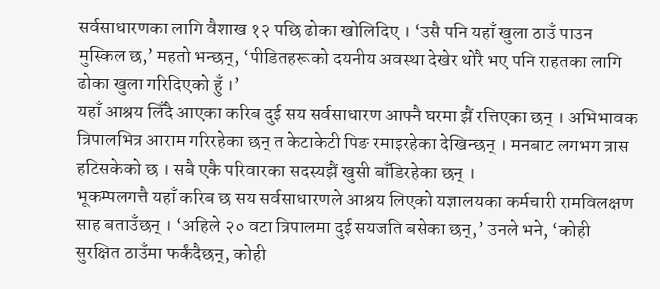सर्वसाधारणका लागि वैशाख १२ पछि ढोका खोलिदिए । ‘उसै पनि यहाँ खुला ठाउँ पाउन मुस्किल छ,’ महतो भन्छन्, ‘पीडितहरूको दयनीय अवस्था देखेर थोरै भए पनि राहतका लागि ढोका खुला गरिदिएको हुँ ।’
यहाँ आश्रय लिँदै आएका करिब दुई सय सर्वसाधारण आफ्नै घरमा झैं रत्तिएका छन् । अभिभावक त्रिपालभित्र आराम गरिरहेका छन् त केटाकेटी पिङ रमाइरहेका देखिन्छन् । मनबाट लगभग त्रास हटिसकेको छ । सबै एकै परिवारका सदस्यझैं खुसी बाँडिरहेका छन् ।
भूकम्पलगत्तै यहाँ करिब छ सय सर्वसाधारणले आश्रय लिएको यज्ञालयका कर्मचारी रामविलक्षण साह बताउँछन् । ‘अहिले २० वटा त्रिपालमा दुई सयजति बसेका छन्,’ उनले भने, ‘कोही सुरक्षित ठाउँमा फर्कंदैछन्, कोही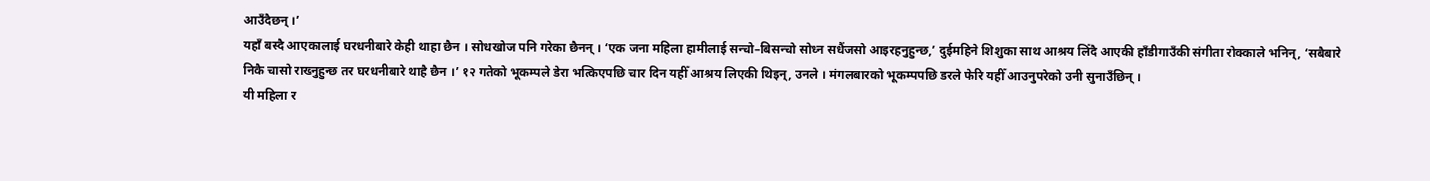आउँदैछन् ।’
यहाँ बस्दै आएकालाई घरधनीबारे केही थाहा छैन । सोधखोज पनि गरेका छैनन् । ‘एक जना महिला हामीलाई सन्चो–बिसन्चो सोध्न सधैंजसो आइरहनुहुन्छ,’ दुईमहिने शिशुका साथ आश्रय लिँदै आएकी हाँडीगाउँकी संगीता रोक्काले भनिन्, ‘सबैबारे निकै चासो राख्नुहुन्छ तर घरधनीबारे थाहै छैन ।’ १२ गतेको भूकम्पले डेरा भत्किएपछि चार दिन यहीँ आश्रय लिएकी थिइन्, उनले । मंगलबारको भूकम्पपछि डरले फेरि यहीँ आउनुपरेको उनी सुनाउँछिन् ।
यी महिला र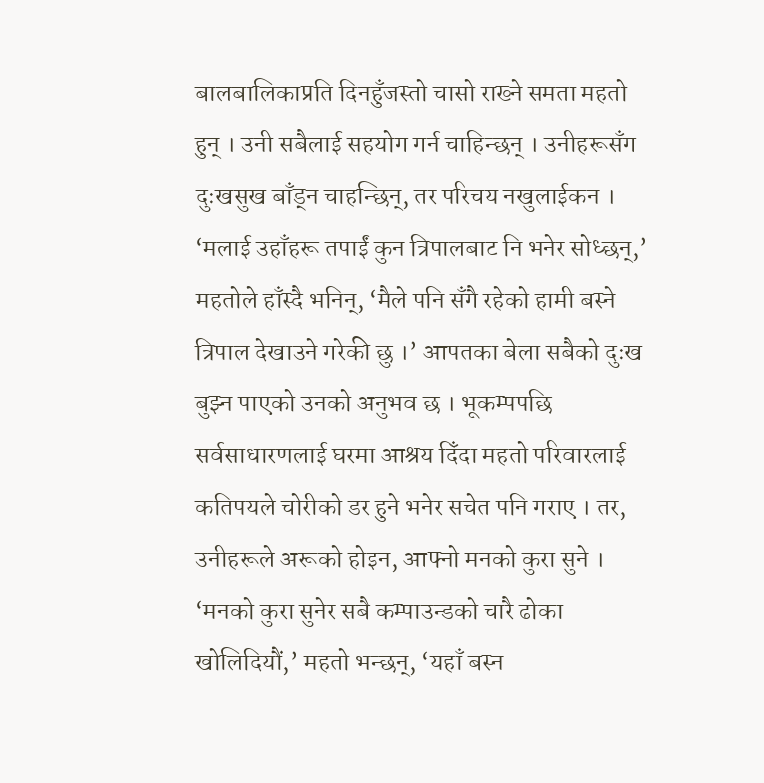बालबालिकाप्रति दिनहुँजस्तो चासो राख्ने समता महतो हुन् । उनी सबैलाई सहयोग गर्न चाहिन्छन् । उनीहरूसँग दुःखसुख बाँड्न चाहन्छिन्, तर परिचय नखुलाईकन । ‘मलाई उहाँहरू तपाईं कुन त्रिपालबाट नि भनेर सोध्छन्,’ महतोले हाँस्दै भनिन्, ‘मैले पनि सँगै रहेको हामी बस्ने त्रिपाल देखाउने गरेकी छु ।’ आपतका बेला सबैको दुःख बुझ्न पाएको उनको अनुभव छ । भूकम्पपछि सर्वसाधारणलाई घरमा आश्रय दिँदा महतो परिवारलाई कतिपयले चोरीको डर हुने भनेर सचेत पनि गराए । तर, उनीहरूले अरूको होइन, आफ्नो मनको कुरा सुने । ‘मनको कुरा सुनेर सबै कम्पाउन्डको चारै ढोका खोलिदियौं,’ महतो भन्छन्, ‘यहाँ बस्न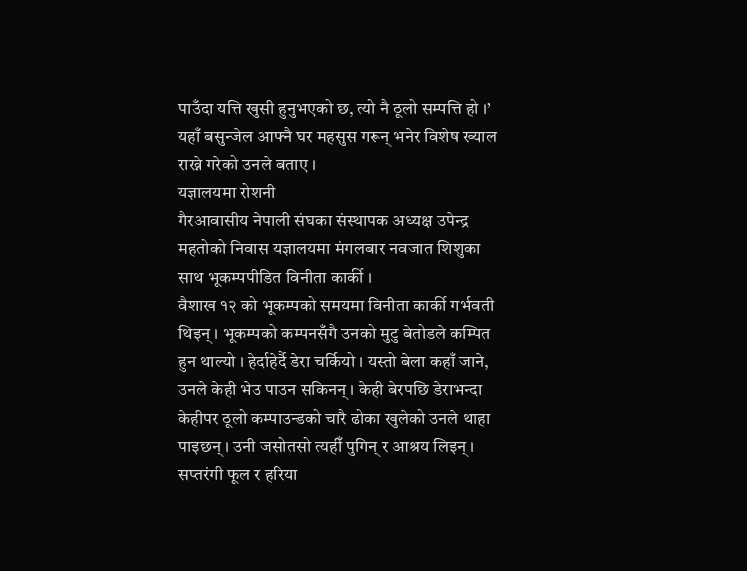पाउँदा यत्ति खुसी हुनुभएको छ, त्यो नै ठूलो सम्पत्ति हो ।’ यहाँ बसुन्जेल आफ्नै घर महसुस गरून् भनेर विशेष ख्याल राख्ने गरेको उनले बताए ।
यज्ञालयमा रोशनी
गैरआवासीय नेपाली संघका संस्थापक अध्यक्ष उपेन्द्र महतोको निवास यज्ञालयमा मंगलबार नवजात शिशुका साथ भूकम्पपीडित विनीता कार्की ।
वैशाख १२ को भूकम्पको समयमा विनीता कार्की गर्भवती थिइन् । भूकम्पको कम्पनसँगै उनको मुटु बेतोडले कम्पित हुन थाल्यो । हेर्दाहेर्दै डेरा चर्कियो । यस्तो बेला कहाँ जाने, उनले केही भेउ पाउन सकिनन् । केही बेरपछि डेराभन्दा केहीपर ठूलो कम्पाउन्डको चारै ढोका खुलेको उनले थाहा पाइछन् । उनी जसोतसो त्यहीँ पुगिन् र आश्रय लिइन् । सप्तरंगी फूल र हरिया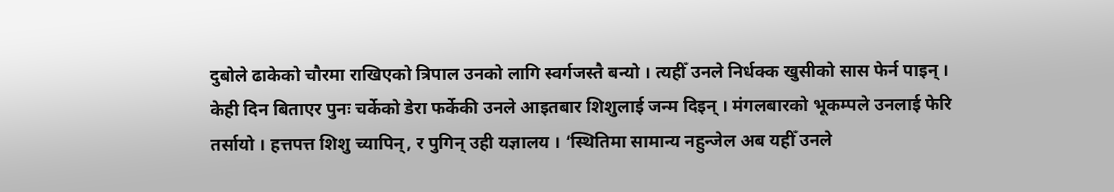दुबोले ढाकेको चौरमा राखिएको त्रिपाल उनको लागि स्वर्गजस्तै बन्यो । त्यहीँ उनले निर्धक्क खुसीको सास फेर्न पाइन् ।
केही दिन बिताएर पुनः चर्केको डेरा फर्केकी उनले आइतबार शिशुलाई जन्म दिइन् । मंगलबारको भूकम्पले उनलाई फेरि तर्सायो । हत्तपत्त शिशु च्यापिन्, र पुगिन् उही यज्ञालय । ‘स्थितिमा सामान्य नहुन्जेल अब यहीँ उनले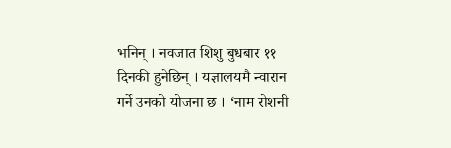भनिन् । नवजात शिशु बुधबार ११ दिनकी हुनेछिन् । यज्ञालयमै न्वारान गर्ने उनको योजना छ । ‘नाम रोशनी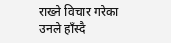राख्ने विचार गरेका उनले हाँस्दै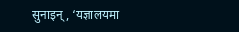सुनाइन्, ‘यज्ञालयमा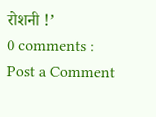रोशनी !’
0 comments :
Post a Comment